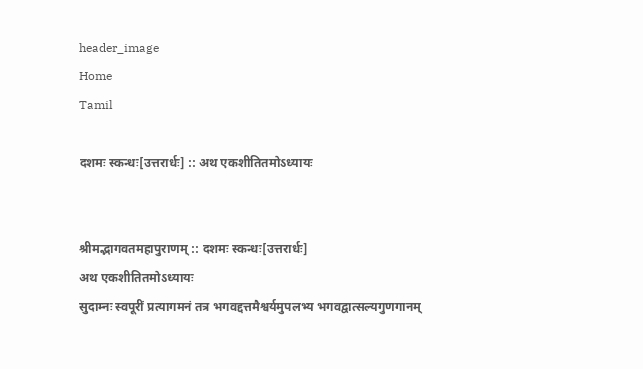header_image
Home
Tamil

दशमः स्कन्धः[उत्तरार्धः] :: अथ एकशीतितमोऽध्यायः


श्रीमद्भागवतमहापुराणम् :: दशमः स्कन्धः[उत्तरार्धः]
अथ एकशीतितमोऽध्यायः
सुदाम्नः स्वपूरीं प्रत्यागमनं तत्र भगवद्दत्तमैश्वर्यमुपलभ्य भगवद्वात्सल्यगुणगानम्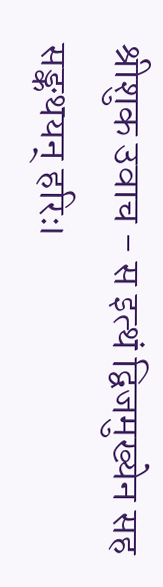श्रीशुक उवाच - स इत्थं द्विजमुख्येन सह सङ्कथयन् हरिः।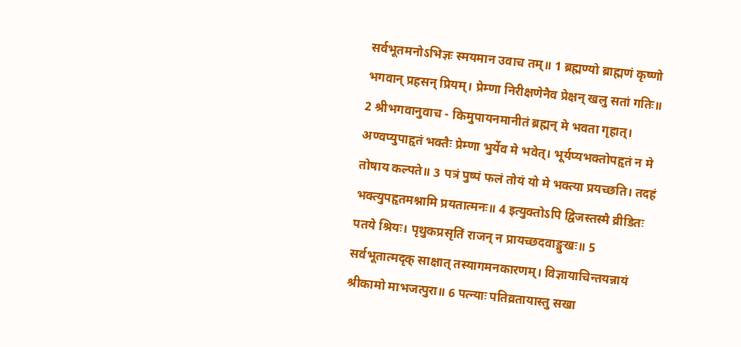सर्वभूतमनोऽभिज्ञः स्मयमान उवाच तम्॥ 1 ब्रह्मण्यो ब्राह्मणं कृष्णो भगवान् प्रहसन् प्रियम्। प्रेम्णा निरीक्षणेनैव प्रेक्षन् खलु सतां गतिः॥ 2 श्रीभगवानुवाच - किमुपायनमानीतं ब्रह्मन् मे भवता गृहात्। अण्वप्युपाहृतं भक्तैः प्रेम्णा भुर्येव मे भवेत्। भूर्यप्यभक्तोपहृतं न मे तोषाय कल्पते॥ 3 पत्रं पुष्पं फलं तोयं यो मे भक्त्या प्रयच्छति। तदहं भक्त्युपहृतमश्नामि प्रयतात्मनः॥ 4 इत्युक्तोऽपि द्विजस्तस्मै व्रीडितः पतये श्रियः। पृथुकप्रसृतिं राजन् न प्रायच्छदवाङ्मुखः॥ 5 सर्वभूतात्मदृक् साक्षात् तस्यागमनकारणम्। विज्ञायाचिन्तयन्नायं श्रीकामो माभजत्पुरा॥ 6 पत्‍न्याः पतिव्रतायास्तु सखा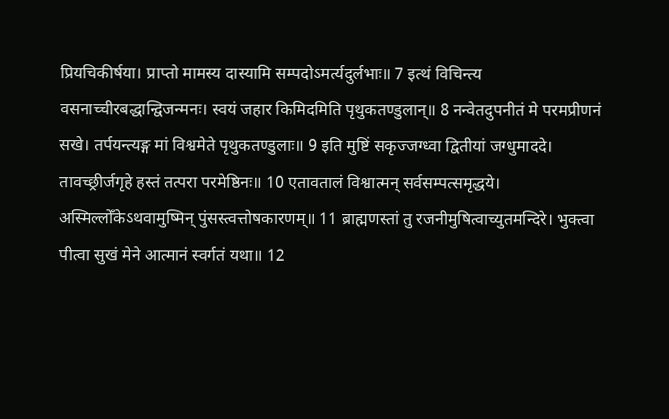प्रियचिकीर्षया। प्राप्तो मामस्य दास्यामि सम्पदोऽमर्त्यदुर्लभाः॥ 7 इत्थं विचिन्त्य वसनाच्चीरबद्धान्द्विजन्मनः। स्वयं जहार किमिदमिति पृथुकतण्डुलान्॥ 8 नन्वेतदुपनीतं मे परमप्रीणनं सखे। तर्पयन्त्यङ्ग मां विश्वमेते पृथुकतण्डुलाः॥ 9 इति मुष्टिं सकृज्जग्ध्वा द्वितीयां जग्धुमाददे। तावच्छ्रीर्जगृहे हस्तं तत्परा परमेष्ठिनः॥ 10 एतावतालं विश्वात्मन् सर्वसम्पत्समृद्धये। अस्मिल्लोँकेऽथवामुष्मिन् पुंसस्त्वत्तोषकारणम्॥ 11 ब्राह्मणस्तां तु रजनीमुषित्वाच्युतमन्दिरे। भुक्त्वा पीत्वा सुखं मेने आत्मानं स्वर्गतं यथा॥ 12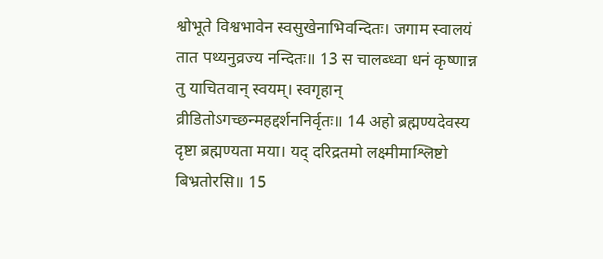श्वोभूते विश्वभावेन स्वसुखेनाभिवन्दितः। जगाम स्वालयं तात पथ्यनुव्रज्य नन्दितः॥ 13 स चालब्ध्वा धनं कृष्णान्न तु याचितवान् स्वयम्। स्वगृहान् व्रीडितोऽगच्छन्महद्दर्शननिर्वृतः॥ 14 अहो ब्रह्मण्यदेवस्य दृष्टा ब्रह्मण्यता मया। यद् दरिद्रतमो लक्ष्मीमाश्लिष्टो बिभ्रतोरसि॥ 15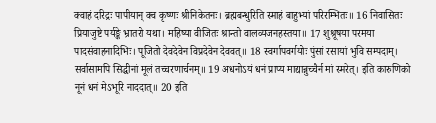क्वाहं दरिद्रः पापीयान् क्व कृष्णः श्रीनिकेतनः। ब्रह्मबन्धुरिति स्माहं बाहुभ्यां परिरम्भितः॥ 16 निवासितः प्रियाजुष्टे पर्यङ्के भ्रातरो यथा। महिष्या वीजितः श्रान्तो वालव्यजनहस्तया॥ 17 शुश्रूषया परमया पादसंवाहनादिभिः। पूजितो देवदेवेन विप्रदेवेन देववत्॥ 18 स्वर्गापवर्गयोः पुंसां रसायां भुवि सम्पदाम्। सर्वासामपि सिद्धीनां मूलं तच्चरणार्चनम्॥ 19 अधनोऽयं धनं प्राप्य माद्यान्नुच्चैर्न मां स्मरेत्। इति कारुणिको नूनं धनं मेऽभूरि नाददात्॥ 20 इति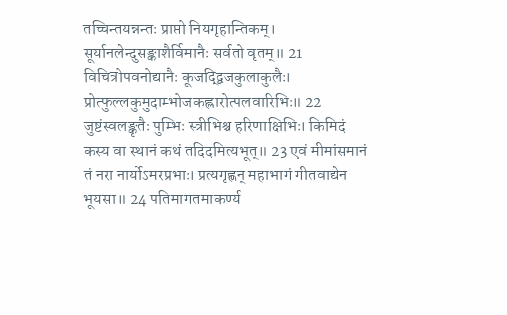तच्चिन्तयन्नन्तः प्राप्तो नियगृहान्तिकम्। सूर्यानलेन्दुसङ्काशैर्विमानैः सर्वतो वृतम्॥ 21 विचित्रोपवनोद्यानैः कूजद्‍द्विजकुलाकुलैः। प्रोत्फुल्लकुमुदाम्भोजकह्लारोत्पलवारिभिः॥ 22 जुष्टंस्वलङ्कृतैः पुम्भिः स्त्रीभिश्च हरिणाक्षिभिः। किमिदं कस्य वा स्थानं कथं तदिदमित्यभूत्॥ 23 एवं मीमांसमानं तं नरा नार्योऽमरप्रभाः। प्रत्यगृह्णन् महाभागं गीतवाद्येन भूयसा॥ 24 पतिमागतमाकर्ण्य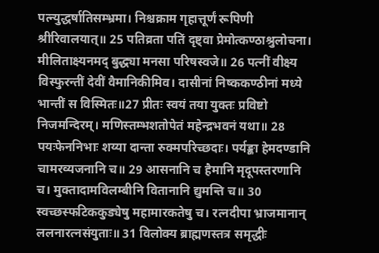पत्‍न्युद्धर्षातिसम्भ्रमा। निश्चक्राम गृहात्तूर्णं रूपिणी श्रीरिवालयात्॥ 25 पतिव्रता पतिं दृष्ट्वा प्रेमोत्कण्ठाश्रुलोचना। मीलिताक्ष्यनमद् बुद्ध्या मनसा परिषस्वजे॥ 26 पत्‍नीं वीक्ष्य विस्फुरन्तीं देवीं वैमानिकीमिव। दासीनां निष्ककण्ठीनां मध्ये भान्तीं स विस्मितः॥27 प्रीतः स्वयं तया युक्तः प्रविष्टो निजमन्दिरम्। मणिस्तम्भशतोपेतं महेन्द्रभवनं यथा॥ 28 पयःफेननिभाः शय्या दान्ता रुक्मपरिच्छदाः। पर्यङ्का हेमदण्डानि चामरव्यजनानि च॥ 29 आसनानि च हैमानि मृदूपस्तरणानि च। मुक्तादामविलम्बीनि वितानानि द्युमन्ति च॥ 30 स्वच्छस्फटिककुड्येषु महामारकतेषु च। रत्‍नदीपा भ्राजमानान् ललनारत्‍नसंयुताः॥ 31 विलोक्य ब्राह्मणस्तत्र समृद्धीः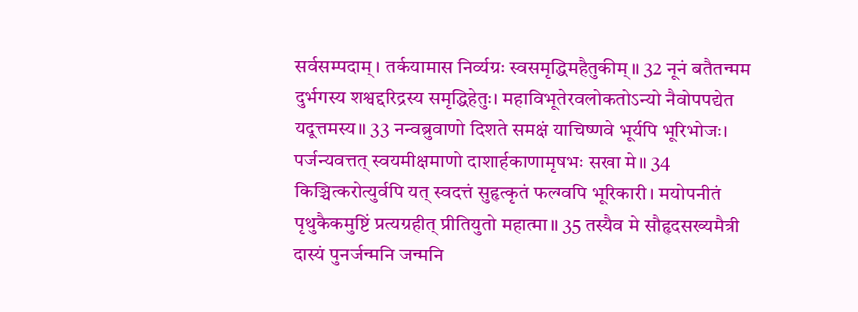सर्वसम्पदाम्। तर्कयामास निर्व्यग्रः स्वसमृद्धिमहैतुकीम्॥ 32 नूनं बतैतन्मम दुर्भगस्य शश्वद्दरिद्रस्य समृद्धिहेतुः। महाविभूतेरवलोकतोऽन्यो नैवोपपद्येत यदूत्तमस्य॥ 33 नन्वब्रुवाणो दिशते समक्षं याचिष्णवे भूर्यपि भूरिभोजः। पर्जन्यवत्तत् स्वयमीक्षमाणो दाशार्हकाणामृषभः सखा मे॥ 34 किञ्चित्करोत्युर्वपि यत् स्वदत्तं सुहृत्कृतं फल्ग्वपि भूरिकारी। मयोपनीतं पृथुकैकमुष्टिं प्रत्यग्रहीत् प्रीतियुतो महात्मा॥ 35 तस्यैव मे सौहृदसख्यमैत्री दास्यं पुनर्जन्मनि जन्मनि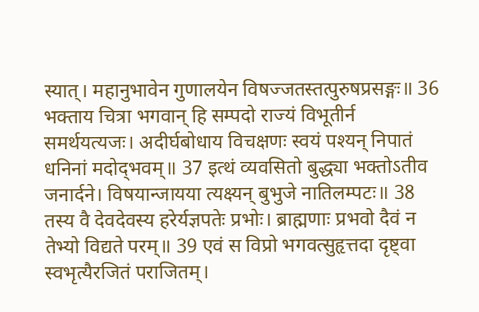स्यात्। महानुभावेन गुणालयेन विषज्जतस्तत्पुरुषप्रसङ्गः॥ 36 भक्ताय चित्रा भगवान् हि सम्पदो राज्यं विभूतीर्न समर्थयत्यजः। अदीर्घबोधाय विचक्षणः स्वयं पश्यन् निपातं धनिनां मदोद्‌भवम्॥ 37 इत्थं व्यवसितो बुद्ध्या भक्तोऽतीव जनार्दने। विषयान्जायया त्यक्ष्यन् बुभुजे नातिलम्पटः॥ 38 तस्य वै देवदेवस्य हरेर्यज्ञपतेः प्रभोः। ब्राह्मणाः प्रभवो दैवं न तेभ्यो विद्यते परम्॥ 39 एवं स विप्रो भगवत्सुहृत्तदा दृष्ट्वा स्वभृत्यैरजितं पराजितम्।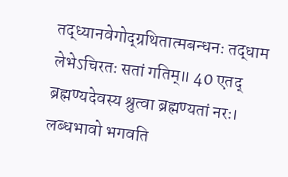तद्ध्यानवेगोद्‌ग्रथितात्मबन्धनः तद्धाम लेभेऽचिरतः सतां गतिम्॥ 40 एतद् ब्रह्मण्यदेवस्य श्रुत्वा ब्रह्मण्यतां नरः। लब्धभावो भगवति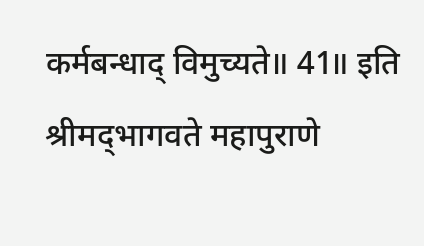कर्मबन्धाद् विमुच्यते॥ 41॥ इति श्रीमद्‍भागवते महापुराणे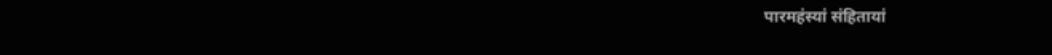पारमहंस्यां संहितायां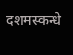दशमस्कन्धे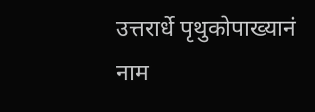उत्तरार्धे पृथुकोपाख्यानं नाम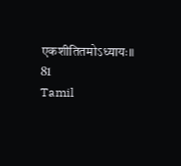एकशीतितमोऽध्यायः॥ 81
Tamil